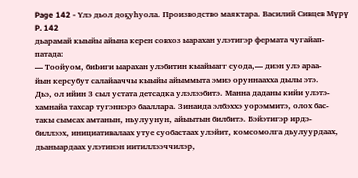Page 142 - Үлэ дьол доҕуһуола. Производство маяктара. Василий Сивцев Мүрү
P. 142
дьарамай кыыйы айына керен совхоз ыарахан улэтигэр фермата чугайап-
патада:
— Тоойуом, биЬиги ыарахан улэбитин кыайыагг суода,— диэн улэ араа-
йын керсубут салайааччы кыыйы айыммыта эмиэ оруннаахха дылы этэ.
Дьэ, ол ийин 3 сыл устата детсадка улэлээбитэ. Манна даданы кийи улэтэ-
хамнайа тахсар тугэннэрэ бааллара. Зинаида элбэххэ уорэммитэ, олох бас-
такы сымсах амтанын, ньулуунун, айыытын билбитэ. Бэйэтигэр ирдэ-
биллээх, инициативалаах утуе суобастаах улэйит, комсомолга дьулуурдаах,
дьаныардаах улэтинэн иитиллээччилэр,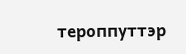тероппуттэр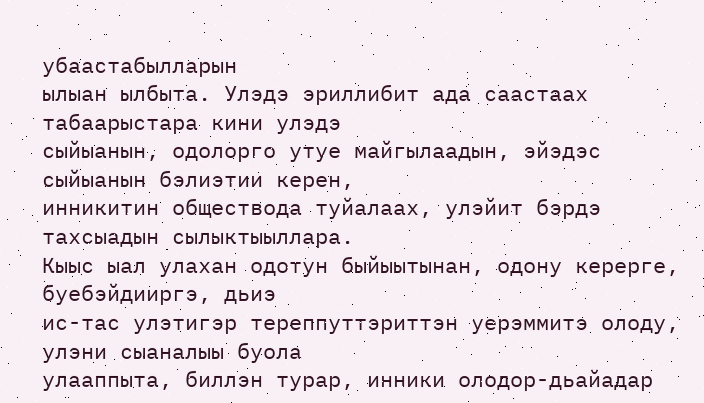убаастабылларын
ылыан ылбыта. Улэдэ эриллибит ада саастаах табаарыстара кини улэдэ
сыйыанын, одолорго утуе майгылаадын, эйэдэс сыйыанын бэлиэтии керен,
инникитин обществода туйалаах, улэйит бэрдэ тахсыадын сылыктыыллара.
Кыыс ыал улахан одотун быйыытынан, одону керерге, буебэйдииргэ, дьиэ
ис-тас улэтигэр тереппуттэриттэн уерэммитэ олоду, улэни сыаналыы буола
улааппыта, биллэн турар, инники олодор-дьайадар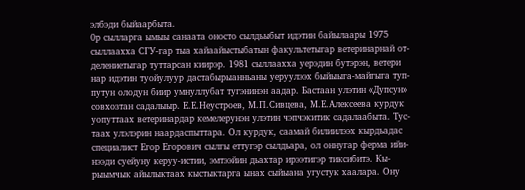элбэди быйаарбыта.
0р сылларга ымыы санаата оносто сылдьыбыт идэтин байылаары 1975
сыллаахха СГУ-гар тыа хайаайыстыбатын факультетыгар ветеринарнай от-
делениетыгар туттарсан киирэр. 1981 сыллаахха уерэдин бутэрэн, ветери
нар идэтин туойулуур дастабырыанньаны уеруулээх быйыыга-майгыга туп-
путун олодун биир умнуллубат тугэнинэн аадар. Бастаан улэтин «Дупсун»
совхозтан садалыыр. Е.Е.Неустроев, М.П.Сивцева, М.Е.Алексеева курдук
уопуттаах ветеринардар кемелерунэн улэтин чэпчэкитик садалаабыта. Тус-
таах улэлэрин наардаспыттара. Ол курдук, саамай билиилээх кырдьадас
специалист Егор Егорович сылгы еттугэр сылдьара, ол оннугар ферма ийи-
нээди суейуну керуу-истии, эмтээйин дьахтар ирээтигэр тиксибитэ. Кы-
рыымчык айылыктаах кыстыктарга ынах сыйыана угустук хаалара. Ону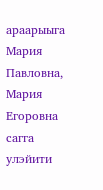араарыыга Мария Павловна, Мария Егоровна сагга улэйити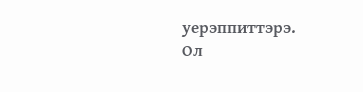уерэппиттэрэ.
Ол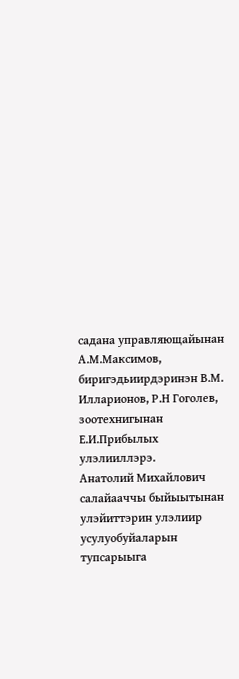садана управляющайынан А.М.Максимов, биригэдьиирдэринэн В.М.
Илларионов, Р.Н Гоголев, зоотехнигынан Е.И.Прибылых улэлииллэрэ.
Анатолий Михайлович салайааччы быйыытынан улэйиттэрин улэлиир
усулуобуйаларын тупсарыыга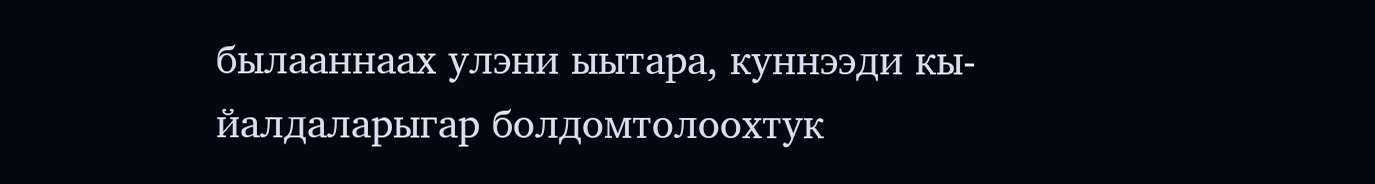былааннаах улэни ыытара, куннээди кы-
йалдаларыгар болдомтолоохтук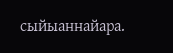сыйыаннайара.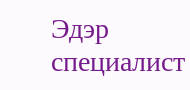Эдэр специалист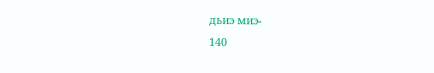дьиэ миэ-
140